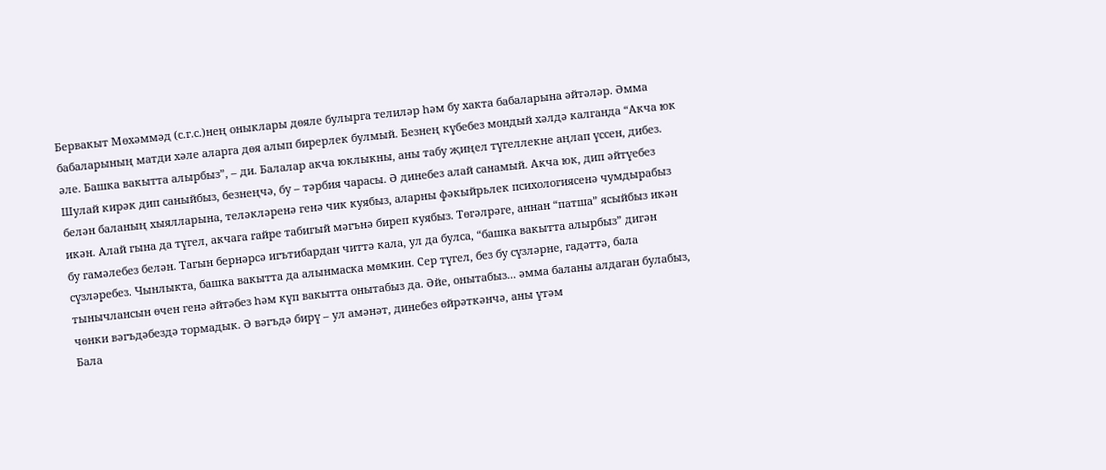Бервакыт Мөхәммәд (с.г.с.)нең оныклары дөяле булырга телиләр һәм бу хакта бабаларына әйтәләр. Әмма бабаларының матди хәле аларга дөя алып бирерлек булмый. Безнең күбебез мондый хәлдә калганда “Акча юк әле. Башка вакытта алырбыз”, – ди. Балалар акча юклыкны, аны табу җиңел түгеллекне аңлап үссен, дибез. Шулай кирәк дип саныйбыз, безнеңчә, бу – тәрбия чарасы. Ә динебез алай санамый. Акча юк, дип әйтүебез белән баланың хыялларына, теләкләренә генә чик куябыз, аларны фәкыйрьлек психологиясенә чумдырабыз икән. Алай гына да түгел, акчага гайре табигый мәгънә биреп куябыз. Төгәлрәге, аннан “патша” ясыйбыз икән бу гамәлебез белән. Тагын бернәрсә игътибардан читтә кала, ул да булса, “башка вакытта алырбыз” дигән сүзләребез. Чынлыкта, башка вакытта да алынмаска мөмкин. Сер түгел, без бу сүзләрне, гадәттә, бала тынычлансын өчен генә әйтәбез һәм күп вакытта онытабыз да. Әйе, онытабыз... әмма баланы алдаган булабыз, чөнки вәгъдәбездә тормадык. Ә вәгъдә бирү – ул амәнәт, динебез өйрәткәнчә, аны үтәм
Бала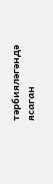тәрбияләгәндә ясаган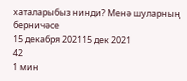хаталарыбыз нинди? Менә шуларның берничәсе
15 декабря 202115 дек 2021
42
1 мин